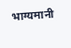भाग्यमानी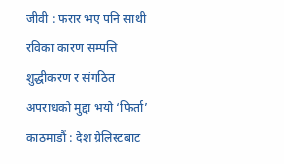जीवी : फरार भए पनि साथी रविका कारण सम्पत्ति शुद्धीकरण र संगठित अपराधको मुद्दा भयो ‘फिर्ता’
काठमाडौं : देश ग्रेलिस्टबाट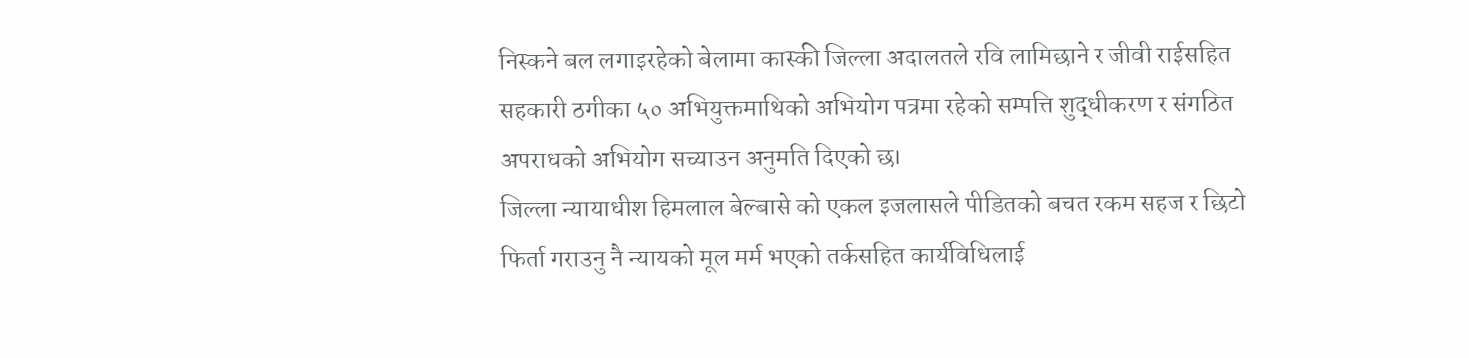निस्कने बल लगाइरहेको बेलामा कास्की जिल्ला अदालतले रवि लामिछाने र जीवी राईसहित सहकारी ठगीका ५० अभियुक्तमाथिको अभियोग पत्रमा रहेको सम्पत्ति शुद्धीकरण र संगठित अपराधको अभियोग सच्याउन अनुमति दिएको छ।
जिल्ला न्यायाधीश हिमलाल बेल्बासे को एकल इजलासले पीडितको बचत रकम सहज र छिटो फिर्ता गराउनु नै न्यायको मूल मर्म भएको तर्कसहित कार्यविधिलाई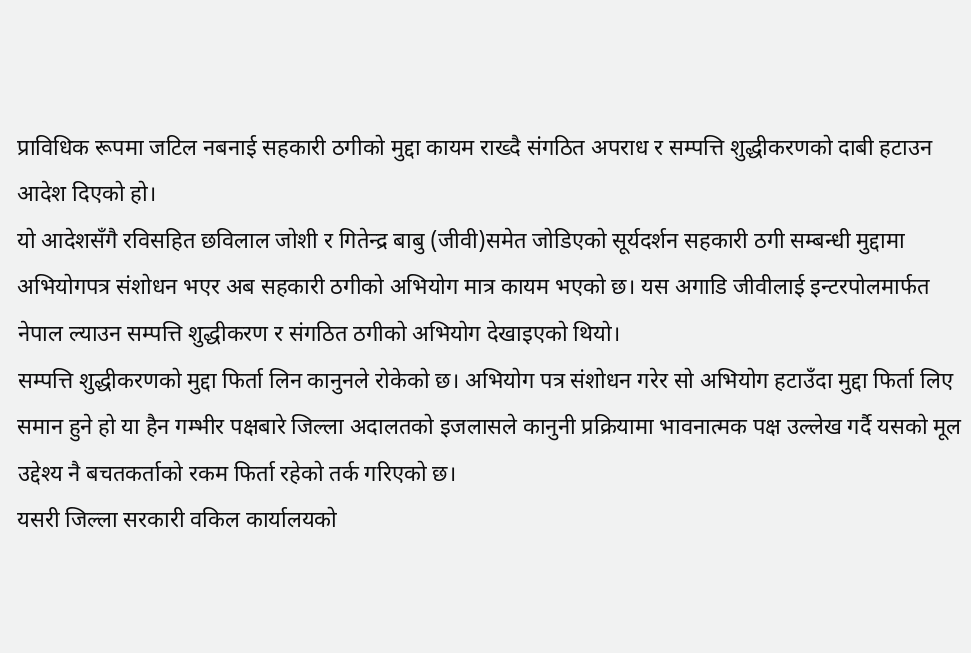प्राविधिक रूपमा जटिल नबनाई सहकारी ठगीको मुद्दा कायम राख्दै संगठित अपराध र सम्पत्ति शुद्धीकरणको दाबी हटाउन आदेश दिएको हो।
यो आदेशसँगै रविसहित छविलाल जोशी र गितेन्द्र बाबु (जीवी)समेत जोडिएको सूर्यदर्शन सहकारी ठगी सम्बन्धी मुद्दामा अभियोगपत्र संशोधन भएर अब सहकारी ठगीको अभियोग मात्र कायम भएको छ। यस अगाडि जीवीलाई इन्टरपोलमार्फत नेपाल ल्याउन सम्पत्ति शुद्धीकरण र संगठित ठगीको अभियोग देखाइएको थियो।
सम्पत्ति शुद्धीकरणको मुद्दा फिर्ता लिन कानुनले रोकेको छ। अभियोग पत्र संशोधन गरेर सो अभियोग हटाउँदा मुद्दा फिर्ता लिए समान हुने हो या हैन गम्भीर पक्षबारे जिल्ला अदालतको इजलासले कानुनी प्रक्रियामा भावनात्मक पक्ष उल्लेख गर्दै यसको मूल उद्देश्य नै बचतकर्ताको रकम फिर्ता रहेको तर्क गरिएको छ।
यसरी जिल्ला सरकारी वकिल कार्यालयको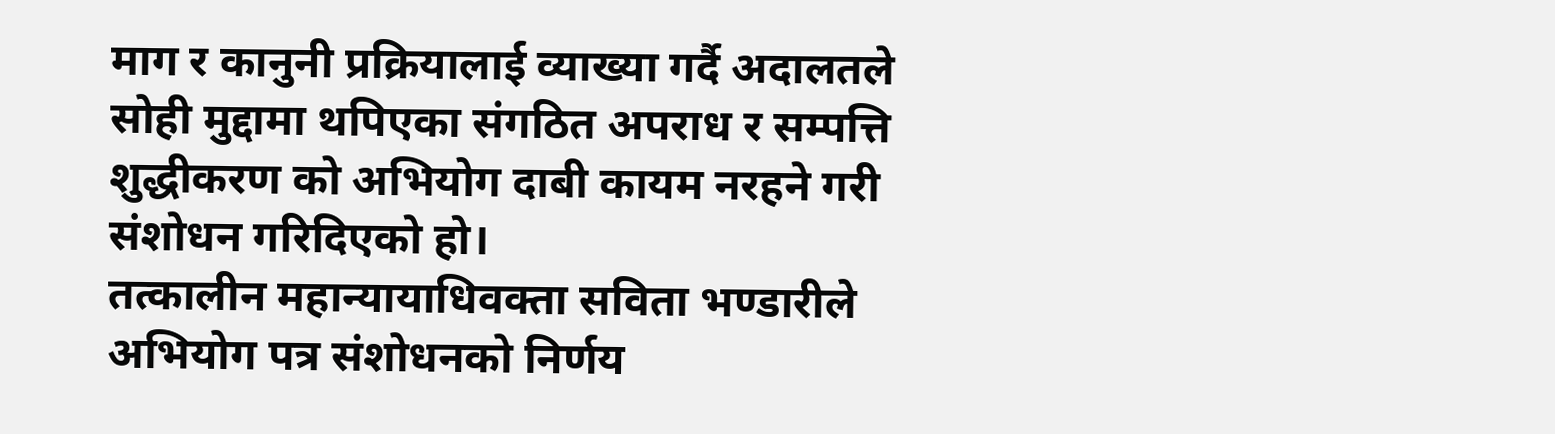माग र कानुनी प्रक्रियालाई व्याख्या गर्दै अदालतले सोही मुद्दामा थपिएका संगठित अपराध र सम्पत्ति शुद्धीकरण को अभियोग दाबी कायम नरहने गरी संशोधन गरिदिएको हो।
तत्कालीन महान्यायाधिवक्ता सविता भण्डारीले अभियोग पत्र संशोधनको निर्णय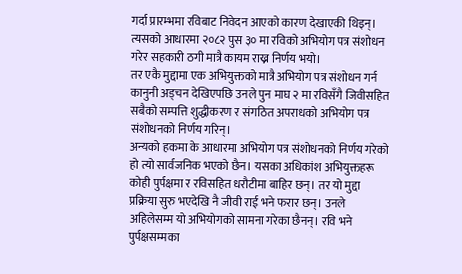गर्दा प्रारम्भमा रविबाट निवेदन आएको कारण देखाएकी थिइन्। त्यसको आधारमा २०८२ पुस ३० मा रविको अभियोग पत्र संशोधन गरेर सहकारी ठगी मात्रै कायम राख्न निर्णय भयो।
तर एकै मुद्दामा एक अभियुक्तको मात्रै अभियोग पत्र संशोधन गर्न कानुनी अड्चन देखिएपछि उनले पुन माघ २ मा रविसँगै जिवीसहित सबैको सम्पत्ति शुद्धीकरण र संगठित अपराधको अभियोग पत्र संशोधनको निर्णय गरिन्।
अन्यको हकमा के आधारमा अभियोग पत्र संशोधनको निर्णय गरेको हो त्यो सार्वजनिक भएको छैन। यसका अधिकांश अभियुक्तहरू कोही पुर्पक्षमा र रविसहित धरौटीमा बाहिर छन्। तर यो मुद्दा प्रक्रिया सुरु भएदेखि नै जीवी राई भने फरार छन्। उनले अहिलेसम्म यो अभियोगको सामना गरेका छैनन्। रवि भने पुर्पक्षसम्मका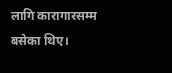लागि कारागारसम्म बसेका थिए।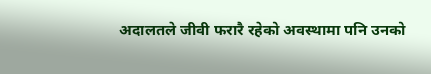अदालतले जीवी फरारै रहेको अवस्थामा पनि उनको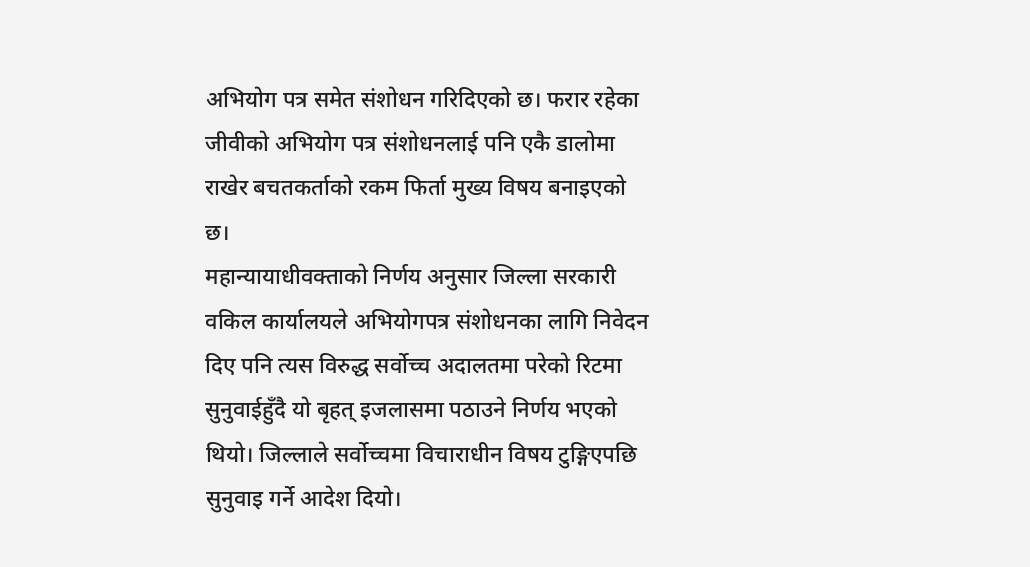अभियोग पत्र समेत संशोधन गरिदिएको छ। फरार रहेका जीवीको अभियोग पत्र संशोधनलाई पनि एकै डालोमा राखेर बचतकर्ताको रकम फिर्ता मुख्य विषय बनाइएको छ।
महान्यायाधीवक्ताको निर्णय अनुसार जिल्ला सरकारी वकिल कार्यालयले अभियोगपत्र संशोधनका लागि निवेदन दिए पनि त्यस विरुद्ध सर्वोच्च अदालतमा परेको रिटमा सुनुवाईहुँदै यो बृहत् इजलासमा पठाउने निर्णय भएको थियो। जिल्लाले सर्वोच्चमा विचाराधीन विषय टुङ्गिएपछि सुनुवाइ गर्ने आदेश दियो।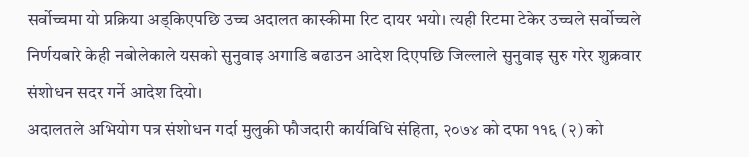सर्वोच्चमा यो प्रक्रिया अड्किएपछि उच्च अदालत कास्कीमा रिट दायर भयो। त्यही रिटमा टेकेर उच्चले सर्वोच्चले निर्णयबारे केही नबोलेकाले यसको सुनुवाइ अगाडि बढाउन आदेश दिएपछि जिल्लाले सुनुवाइ सुरु गरेर शुक्रवार संशोधन सदर गर्ने आदेश दियो।
अदालतले अभियोग पत्र संशोधन गर्दा मुलुकी फौजदारी कार्यविधि संहिता, २०७४ को दफा ११६ (२) को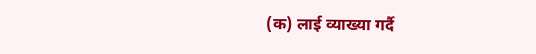(क) लाई व्याख्या गर्दै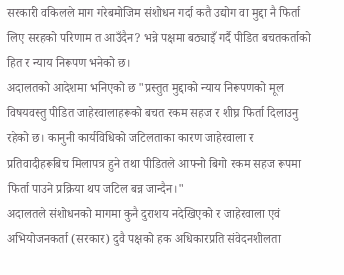सरकारी वकिलले माग गरेबमोजिम संशोधन गर्दा कतै उद्योग वा मुद्दा नै फिर्ता लिए सरहको परिणाम त आउँदैन? भन्ने पक्षमा बठ्याइँ गर्दै पीडित बचतकर्ताको हित र न्याय निरूपण भनेको छ।
अदालतको आदेशमा भनिएको छ "प्रस्तुत मुद्दाको न्याय निरूपणको मूल विषयवस्तु पीडित जाहेरवालाहरूको बचत रकम सहज र शीघ्र फिर्ता दिलाउनु रहेको छ। कानुनी कार्यविधिको जटिलताका कारण जाहेरवाला र प्रतिवादीहरूबिच मिलापत्र हुने तथा पीडितले आफ्नो बिगो रकम सहज रूपमा फिर्ता पाउने प्रक्रिया थप जटिल बन्न जान्दैन।"
अदालतले संशोधनको मागमा कुनै दुराशय नदेखिएको र जाहेरवाला एवं अभियोजनकर्ता (सरकार) दुवै पक्षको हक अधिकारप्रति संवेदनशीलता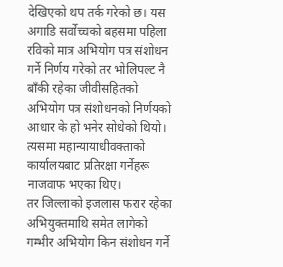देखिएको थप तर्क गरेको छ। यस अगाडि सर्वोच्चको बहसमा पहिला रविको मात्र अभियोग पत्र संशोधन गर्ने निर्णय गरेको तर भोलिपल्ट नै बाँकी रहेका जीवीसहितको अभियोग पत्र संशोधनको निर्णयको आधार के हो भनेर सोधेको थियो। त्यसमा महान्यायाधीवक्ताको कार्यालयबाट प्रतिरक्षा गर्नेहरू नाजवाफ भएका थिए।
तर जिल्लाको इजलास फरार रहेका अभियुक्तमाथि समेत लागेको गम्भीर अभियोग किन संशोधन गर्ने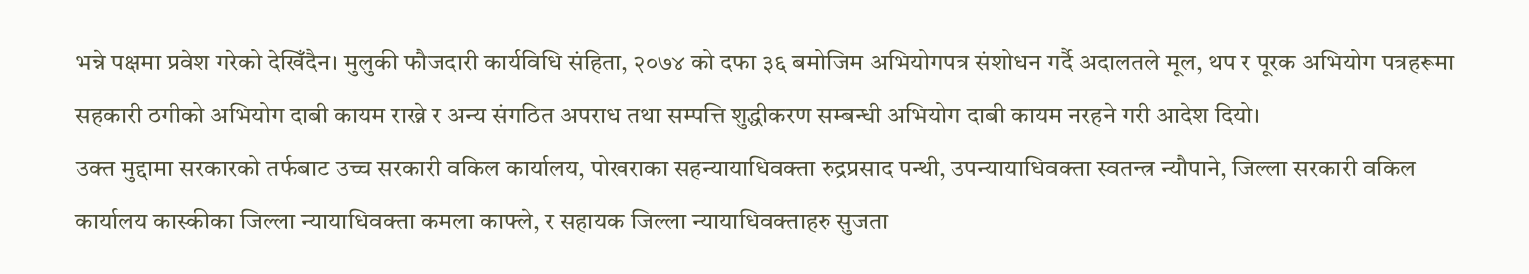भन्ने पक्षमा प्रवेश गरेको देखिँदैन। मुलुकी फौजदारी कार्यविधि संहिता, २०७४ को दफा ३६ बमोजिम अभियोगपत्र संशोधन गर्दै अदालतले मूल, थप र पूरक अभियोग पत्रहरूमा सहकारी ठगीको अभियोग दाबी कायम राख्ने र अन्य संगठित अपराध तथा सम्पत्ति शुद्धीकरण सम्बन्धी अभियोग दाबी कायम नरहने गरी आदेश दियो।
उक्त मुद्दामा सरकारको तर्फबाट उच्च सरकारी वकिल कार्यालय, पोखराका सहन्यायाधिवक्ता रुद्रप्रसाद पन्थी, उपन्यायाधिवक्ता स्वतन्त्र न्यौपाने, जिल्ला सरकारी वकिल कार्यालय कास्कीका जिल्ला न्यायाधिवक्ता कमला काफ्ले, र सहायक जिल्ला न्यायाधिवक्ताहरु सुजता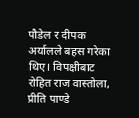पौडेल र दीपक अर्यालले बहस गरेका थिए। विपक्षीबाट रोहित राज वास्तोला, प्रीति पाण्डे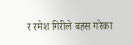र रमेश गिरीले बहस गरेका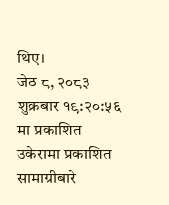थिए।
जेठ ८, २०८३ शुक्रबार १९:२०:५६ मा प्रकाशित
उकेरामा प्रकाशित सामाग्रीबारे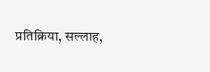प्रतिक्रिया, सल्लाह,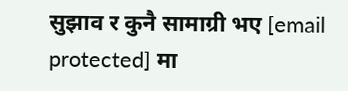सुझाव र कुनै सामाग्री भए [email protected] मा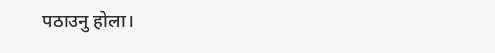पठाउनु होला।